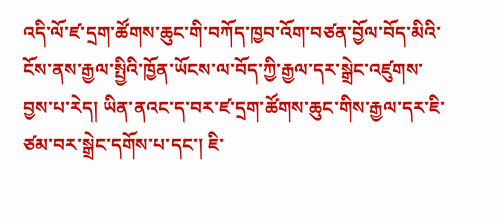འདི་ལོ་ཛ་དྲག་ཚོགས་ཆུང་གི་བཀོད་ཁྱབ་འོག་བཙན་བྱོལ་བོད་མིའི་ངོས་ནས་རྒྱལ་སྤྱིའི་ཁྱོན་ཡོངས་ལ་བོད་ཀྱི་རྒྱལ་དར་སྒྲེང་འཛུགས་བྱས་པ་རེད། ཡིན་ནའང་ད་བར་ཛ་དྲག་ཚོགས་ཆུང་གིས་རྒྱལ་དར་ཇི་ཙམ་བར་སྒྲེང་དགོས་པ་དང་། ཇི་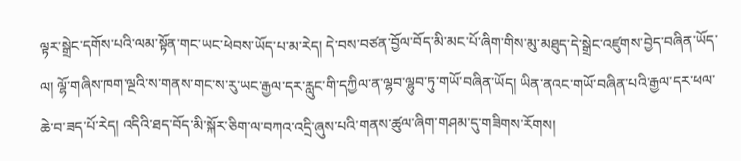ལྟར་སྒྲེང་དགོས་པའི་ལམ་སྟོན་གང་ཡང་ཕེབས་ཡོད་པ་མ་རེད། དེ་བས་བཙན་བྱོལ་བོད་མི་མང་པོ་ཞིག་གིས་མུ་མཐུད་དེ་སྒྲེང་འཛུགས་བྱེད་བཞིན་ཡོད་ལ། ལྷོ་གཞིས་ཁག་ལྔའི་ས་གནས་གང་ས་རུ་ཡང་རྒྱལ་དར་རླུང་གི་དཀྱིལ་ན་ལྷབ་ལྷུབ་ཏུ་གཡོ་བཞིན་ཡོད། ཡིན་ནའང་གཡོ་བཞིན་པའི་རྒྱལ་དར་ཕལ་ཆེ་བ་ཟད་པོ་རེད། འདིའི་ཐད་བོད་མི་སྐོར་ཅིག་ལ་བཀའ་འདྲི་ཞུས་པའི་གནས་ཚུལ་ཞིག་གཤམ་དུ་གཟིགས་རོགས།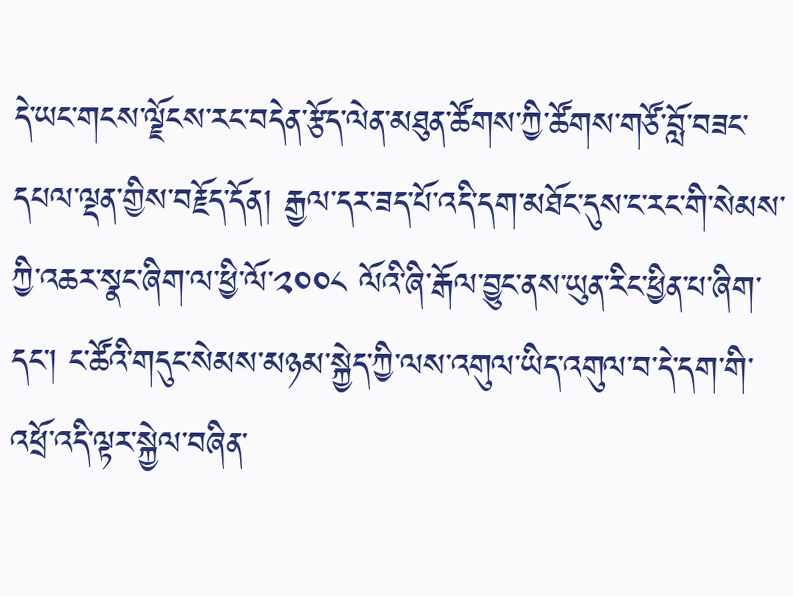དེ་ཡང་གངས་ལྗོངས་རང་བདེན་རྩོད་ལེན་མཐུན་ཚོགས་ཀྱི་ཚོགས་གཙོ་བློ་བཟང་དཔལ་ལྡན་གྱིས་བརྗོད་དོན། རྒྱལ་དར་ཟད་པོ་འདི་དག་མཐོང་དུས་ང་རང་གི་སེམས་ཀྱི་འཆར་སྣང་ཞིག་ལ་ཕྱི་ལོ་༢༠༠༨ ལོའི་ཞི་རྒོལ་བྱུང་ནས་ཡུན་རིང་ཕྱིན་པ་ཞིག་དང་། ང་ཚོའི་གདུང་སེམས་མཉམ་སྐྱེད་ཀྱི་ལས་འགུལ་ཡིད་འགུལ་བ་དེ་དག་གི་འཕྲོ་འདི་ལྟར་སྐྱེལ་བཞིན་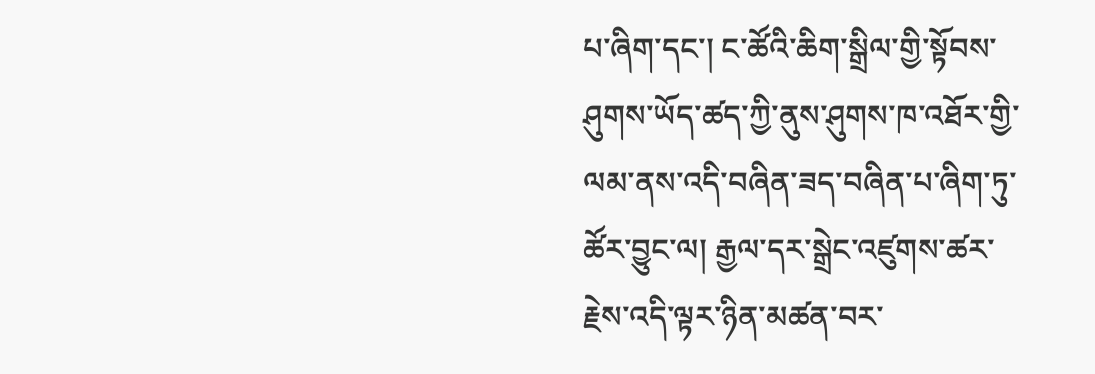པ་ཞིག་དང་། ང་ཚོའི་ཆིག་སྒྲིལ་གྱི་སྟོབས་ཤུགས་ཡོད་ཚད་ཀྱི་ནུས་ཤུགས་ཁ་འཐོར་གྱི་ལམ་ནས་འདི་བཞིན་ཟད་བཞིན་པ་ཞིག་ཏུ་ཚོར་བྱུང་ལ། རྒྱལ་དར་སྒྲེང་འཛུགས་ཚར་རྗེས་འདི་ལྟར་ཉིན་མཚན་བར་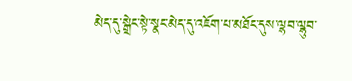མེད་དུ་སྒྲེང་སྟེ་སྣང་མེད་དུ་འཇོག་པ་མཐོང་དུས་ལྷབ་ལྷུབ་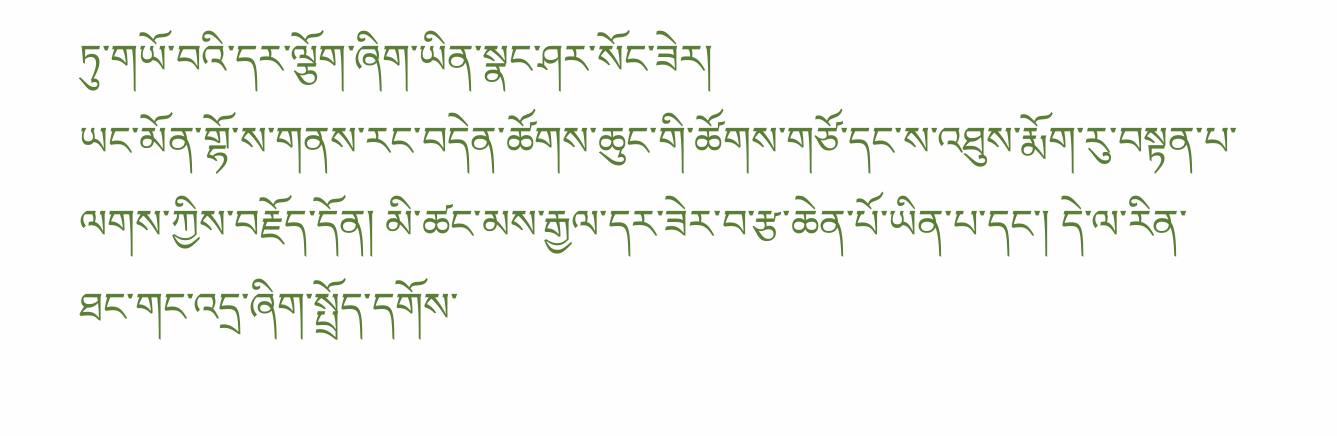ཏུ་གཡོ་བའི་དར་ལྕོག་ཞིག་ཡིན་སྣང་ཤར་སོང་ཟེར།
ཡང་མོན་གྷོ་ས་གནས་རང་བདེན་ཚོགས་ཆུང་གི་ཚོགས་གཙོ་དང་ས་འཐུས་རྨོག་རུ་བསྟན་པ་ལགས་ཀྱིས་བརྗོད་དོན། མི་ཚང་མས་རྒྱལ་དར་ཟེར་བ་རྩ་ཆེན་པོ་ཡིན་པ་དང་། དེ་ལ་རིན་ཐང་གང་འདྲ་ཞིག་སྤྲོད་དགོས་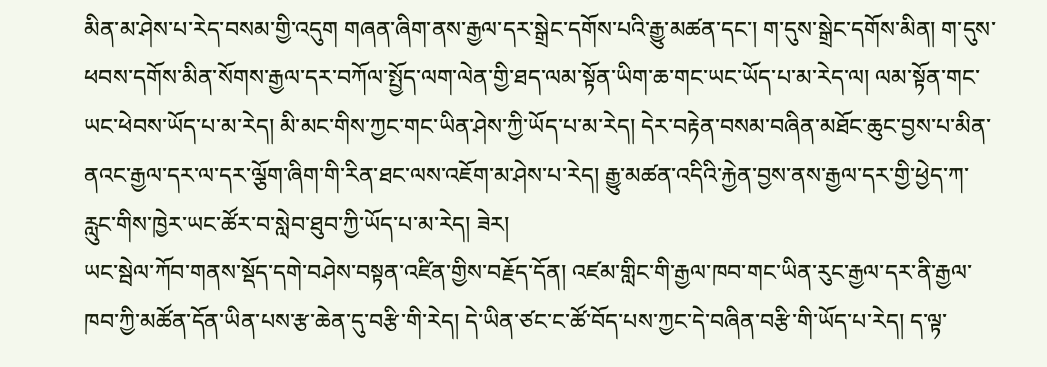མིན་མ་ཤེས་པ་རེད་བསམ་གྱི་འདུག གཞན་ཞིག་ནས་རྒྱལ་དར་སྒྲེང་དགོས་པའི་རྒྱུ་མཚན་དང་། ག་དུས་སྒྲེང་དགོས་མིན། ག་དུས་ཕབས་དགོས་མིན་སོགས་རྒྱལ་དར་བཀོལ་སྤྱོད་ལག་ལེན་གྱི་ཐད་ལམ་སྟོན་ཡིག་ཆ་གང་ཡང་ཡོད་པ་མ་རེད་ལ། ལམ་སྟོན་གང་ཡང་ཕེབས་ཡོད་པ་མ་རེད། མི་མང་གིས་ཀྱང་གང་ཡིན་ཤེས་ཀྱི་ཡོད་པ་མ་རེད། དེར་བརྟེན་བསམ་བཞིན་མཐོང་ཆུང་བྱས་པ་མིན་ནའང་རྒྱལ་དར་ལ་དར་ལྕོག་ཞིག་གི་རིན་ཐང་ལས་འཇོག་མ་ཤེས་པ་རེད། རྒྱུ་མཚན་འདིའི་རྐྱེན་བྱས་ནས་རྒྱལ་དར་གྱི་ཕྱེད་ཀ་རླུང་གིས་ཁྱེར་ཡང་ཚོར་བ་སླེབ་ཐུབ་ཀྱི་ཡོད་པ་མ་རེད། ཟེར།
ཡང་སྦེལ་ཀོབ་གནས་སྡོད་དགེ་བཤེས་བསྟན་འཛིན་གྱིས་བརྗོད་དོན། འཛམ་གླིང་གི་རྒྱལ་ཁབ་གང་ཡིན་རུང་རྒྱལ་དར་ནི་རྒྱལ་ཁབ་ཀྱི་མཚོན་དོན་ཡིན་པས་རྩ་ཆེན་དུ་བརྩི་གི་རེད། དེ་ཡིན་ཙང་ང་ཚོ་བོད་པས་ཀྱང་དེ་བཞིན་བརྩི་གི་ཡོད་པ་རེད། ད་ལྟ་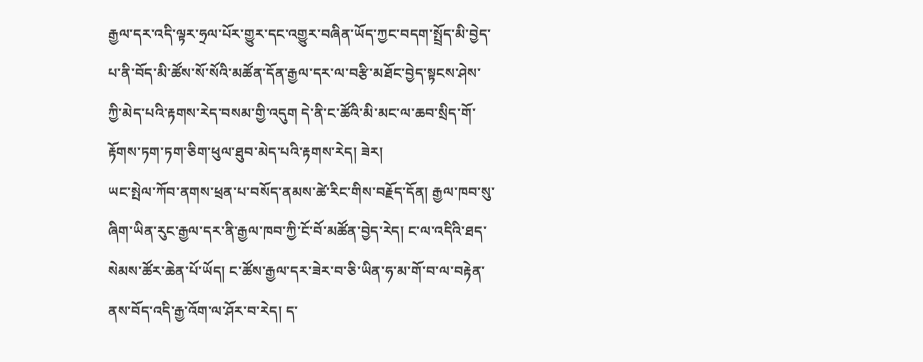རྒྱལ་དར་འདི་ལྟར་ཧྲལ་པོར་གྱུར་དང་འགྱུར་བཞིན་ཡོད་ཀྱང་བདག་སྤྲོད་མི་བྱེད་པ་ནི་བོད་མི་ཚོས་སོ་སོའི་མཚོན་དོན་རྒྱལ་དར་ལ་བརྩི་མཐོང་བྱེད་སྟངས་ཤེས་ཀྱི་མེད་པའི་རྟགས་རེད་བསམ་གྱི་འདུག དེ་ནི་ང་ཚོའི་མི་མང་ལ་ཆབ་སྲིད་གོ་རྟོགས་ཏག་ཏག་ཅིག་ཕུལ་ཐུབ་མེད་པའི་རྟགས་རེད། ཟེར།
ཡང་སྤེལ་ཀོབ་ནགས་ཕྲན་པ་བསོད་ནམས་ཚེ་རིང་གིས་བརྗོད་དོན། རྒྱལ་ཁབ་སུ་ཞིག་ཡིན་རུང་རྒྱལ་དར་ནི་རྒྱལ་ཁབ་ཀྱི་ངོ་བོ་མཚོན་བྱེད་རེད། ང་ལ་འདིའི་ཐད་སེམས་ཚོར་ཆེན་པོ་ཡོད། ང་ཚོས་རྒྱལ་དར་ཟེར་བ་ཅི་ཡིན་ཧ་མ་གོ་བ་ལ་བརྟེན་ནས་བོད་འདི་རྒྱ་འོག་ལ་ཤོར་བ་རེད། ད་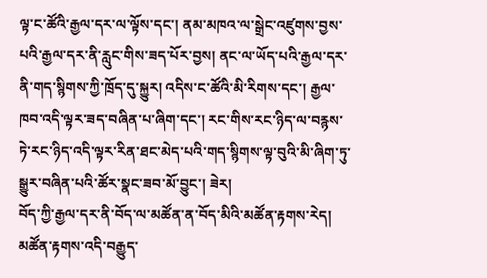ལྟ་ང་ཚོའི་རྒྱལ་དར་ལ་ལྟོས་དང་། ནམ་མཁའ་ལ་སྒྲེང་འཛུགས་བྱས་པའི་རྒྱལ་དར་ནི་རླུང་གིས་ཟད་པོར་བྱས། ནང་ལ་ཡོད་པའི་རྒྱལ་དར་ནི་གད་སྙིགས་ཀྱི་ཁྲོད་དུ་སྐྱུར། འདིས་ང་ཚོའི་མི་རིགས་དང་། རྒྱལ་ཁབ་འདི་ལྟར་ཟད་བཞིན་པ་ཞིག་དང་། རང་གིས་རང་ཉིད་ལ་བརྙས་ཏེ་རང་ཉིད་འདི་ལྟར་རིན་ཐང་མེད་པའི་གད་སྙིགས་ལྟ་བུའི་མི་ཞིག་ཏུ་སྒྱུར་བཞིན་པའི་ཚོར་སྣང་ཟབ་མོ་བྱུང་། ཟེར།
བོད་ཀྱི་རྒྱལ་དར་ནི་བོད་ལ་མཚོན་ན་བོད་མིའི་མཚོན་རྟགས་རེད། མཚོན་རྟགས་འདི་བརྒྱུད་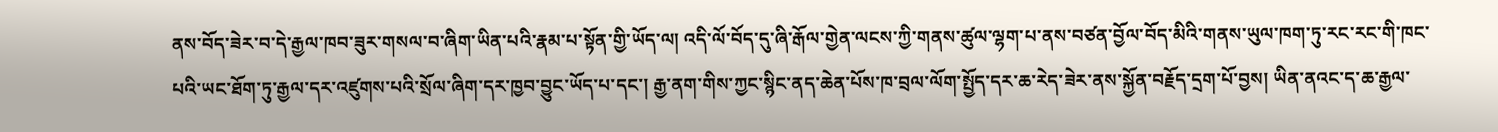ནས་བོད་ཟེར་བ་དེ་རྒྱལ་ཁབ་ཟུར་གསལ་བ་ཞིག་ཡིན་པའི་རྣམ་པ་སྟོན་གྱི་ཡོད་ལ། འདི་ལོ་བོད་དུ་ཞི་རྒོལ་གྱེན་ལངས་ཀྱི་གནས་ཚུལ་ལྷག་པ་ནས་བཙན་བྱོལ་བོད་མིའི་གནས་ཡུལ་ཁག་ཏུ་རང་རང་གི་ཁང་པའི་ཡང་ཐོག་ཏུ་རྒྱལ་དར་འཛུགས་པའི་སྲོལ་ཞིག་དར་ཁྱབ་བྱུང་ཡོད་པ་དང་། རྒྱ་ནག་གིས་ཀྱང་སྙིང་ནད་ཆེན་པོས་ཁ་བྲལ་ལོག་སྤྱོད་དར་ཆ་རེད་ཟེར་ནས་སྐྱོན་བརྗོད་དྲག་པོ་བྱས། ཡིན་ནའང་ད་ཆ་རྒྱལ་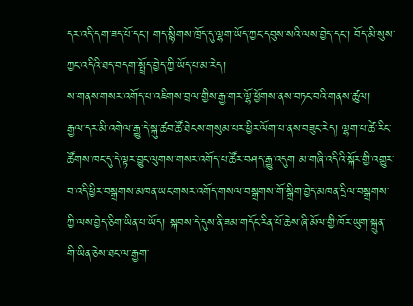དར་འདི་དག་ཟད་པོ་དང་། གད་སྙིགས་ཁྲོད་དུ་ལྷག་ཡོད་ཀྱང་དབུས་སའི་ལས་བྱེད་དང་། བོད་མི་སུས་ཀྱང་འདིའི་ཐད་བདག་སྤྲོད་བྱེད་ཀྱི་ཡོད་པ་མ་རེད།
ས་གནས་གསར་འགོད་པ་འཇིགས་བྲལ་གྱིས་རྒྱ་གར་ལྷོ་ཕྱོགས་ནས་བཏང་བའི་གནས་ཚུལ།
རྒྱལ་དར་མི་འགེལ་རྒྱུ་དེ་སྐུ་ཚབ་ཚོ་ཐེངས་གསུམ་པར་ཕྱིར་ལོག་པ་ནས་བཟུང་རེད། ལྷག་པ་ཚེ་རིང་ཚོགས་ཁང་དུ་དེ་ལྟར་བྱུང་ལུགས་གསར་འགོད་པ་ཚོར་བཤད་རྒྱུ་འདུག མ་གཞི་འདིའི་སྐོར་གྱི་འགྱུར་བ་འདི་ཕྱིར་བསྒྲགས་མཁན་ཡང་གསར་འགོད་གསལ་བསྒྲགས་གོ་སྒྲིག་བྱེད་མཁན་དྲིལ་བསྒྲགས་ཀྱི་ལས་བྱེད་ཅིག་ཡིན་པ་ཡོད། སྐབས་དེ་དུས་ནི་ཟམ་གདོང་རིན་པོ་ཆེས་ཞི་མོལ་གྱི་ཁོར་ཡུག་སྐྲུན་གི་ཡིན་ཅེས་ཐང་ལ་རྒྱག་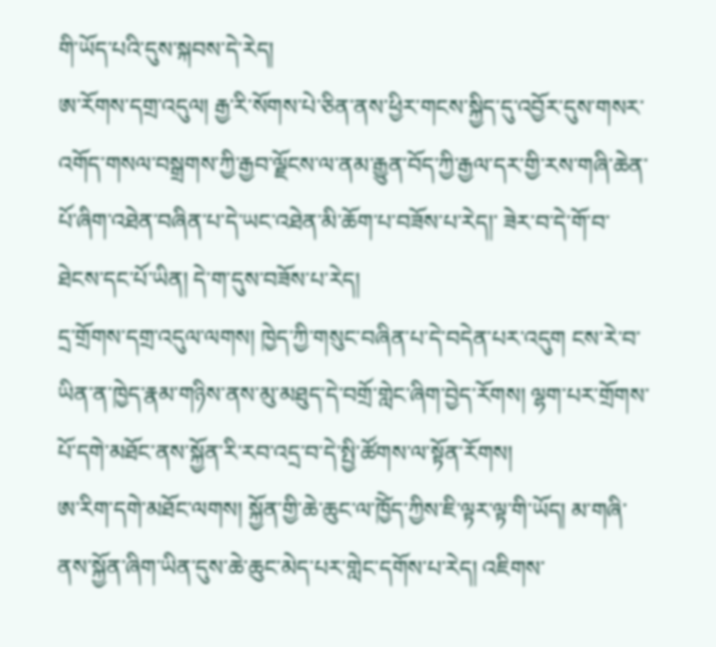གི་ཡོད་པའི་དུས་སྐབས་དེ་རེད།
ཨ་རོགས་དགྲ་འདུལ། རྒྱ་རི་སོགས་པེ་ཅིན་ནས་ཕྱིར་གངས་སྐྱིད་དུ་འབྱོར་དུས་གསར་འགོད་གསལ་བསྒྲགས་ཀྱི་རྒྱབ་ལྗོངས་ལ་ནམ་རྒྱུན་བོད་ཀྱི་རྒྱལ་དར་གྱི་རས་གཞི་ཆེན་པོ་ཞིག་འཐེན་བཞིན་པ་དེ་ཡང་འཐེན་མི་ཆོག་པ་བཟོས་པ་རེད།་ ཟེར་བ་དེ་གོ་བ་ཐེངས་དང་པོ་ཡིན། དེ་ག་དུས་བཟོས་པ་རེད།
དྲ་གྲོགས་དགྲ་འདུལ་ལགས། ཁྱེད་ཀྱི་གསུང་བཞིན་པ་དེ་བདེན་པར་འདུག ངས་རེ་བ་ཡིན་ན་ཁྱེད་རྣམ་གཉིས་ནས་མུ་མཐུད་དེ་བགྲོ་གླེང་ཞིག་བྱེད་རོགས། ལྷག་པར་གྲོགས་པོ་དགེ་མཐོང་ནས་སྐྱོན་རི་རབ་འདྲ་བ་དེ་སྤྱི་ཚོགས་ལ་སྟོན་རོགས།
ཨ་རིག་དགེ་མཐོང་ལགས། སྐྱོན་གྱི་ཆེ་ཆུང་ལ་ཁྱོེད་ཀྱིས་ཇི་ལྟར་ལྟ་གི་ཡོད། མ་གཞི་ནས་སྐྱོན་ཞིག་ཡིན་དུས་ཆེ་ཆུང་མེད་པར་གླེང་དགོས་པ་རེད། འཇིགས་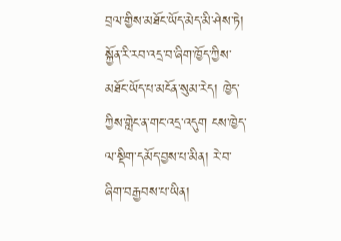བྲལ་གྱིས་མཐོང་ཡོད་མེད་མི་ཤེས་ཏེ། སྐྱོན་རི་རབ་འདྲ་བ་ཞིག་ཁྱོད་ཀྱིས་མཐོང་ཡོད་པ་མངོན་སུམ་རེད། ཁྱེད་ཀྱིས་གླེང་ན་གང་འདྲ་འདུག ངས་ཁྱེད་ལ་སྡིག་དམོད་བྱས་པ་མིན། རེ་བ་ཞིག་བརྒྱབས་པ་ཡིན།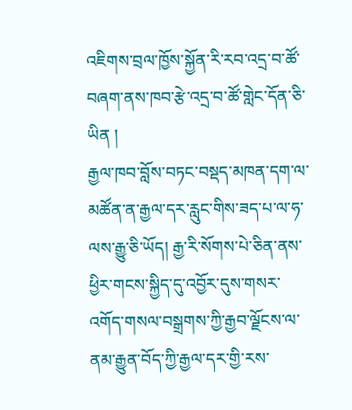འཇིགས་བྲལ་ཁྱོས་སྐྱོན་རི་རབ་འདྲ་བ་ཚོ་བཞག་ནས་ཁབ་རྩེ་འདྲ་བ་ཚོ་གླེང་དོན་ཅི་ཡིན །
རྒྱལ་ཁབ་བློས་བཏང་བསྡད་མཁན་དག་ལ་མཚོན་ན་རྒྱལ་དར་རླུང་གིས་ཟད་པ་ལ་ཧ་ལས་རྒྱུ་ཅི་ཡོད། རྒྱ་རི་སོགས་པེ་ཅིན་ནས་ཕྱིར་གངས་སྐྱིད་དུ་འབྱོར་དུས་གསར་འགོད་གསལ་བསྒྲགས་ཀྱི་རྒྱབ་ལྗོངས་ལ་ནམ་རྒྱུན་བོད་ཀྱི་རྒྱལ་དར་གྱི་རས་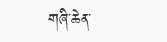གཞི་ཆེན་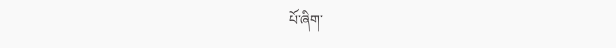པོ་ཞིག་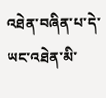འཐེན་བཞིན་པ་དེ་ཡང་འཐེན་མི་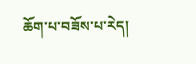ཆོག་པ་བཟོས་པ་རེད།